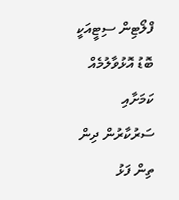ފްލޯޓިން ސިޓީއަކީ ބޮޑު އޮޅުވާލުމެއް ކަމަށާއި ސަރުކާރުން ދިން ތިން ފަޅު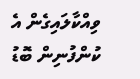ވިއްކާލައިގެން އެ ކުންފުނިން ބޮޑު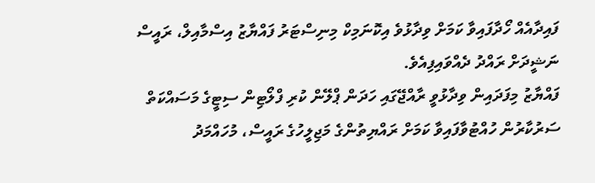ފައިދާއެއް ހޯދާފައިވާ ކަމަށް ވިދާޅުވެ އިކޮނަމިކް މިނިސްޓަރު ފައްޔާޒު އިސްމާއިލް، ރައީސް ނަޝީދަށް ރައްދު ދެއްވައިފިއެވެ.
ފައްޔާޒު މިފަދައިން ވިދާޅުވީ ރާއްޖޭގައި ހަދަން ޕްލޭން ކުރި ފްލޯޓިން ސިޓީގެ މަސައްކަތް ސަރުކާރުން ހުއްޓުވާފައިވާ ކަމަށް ރައްޔިތުންގެ މަޖިލީހުގެ ރައީސް، މުހައްމަދު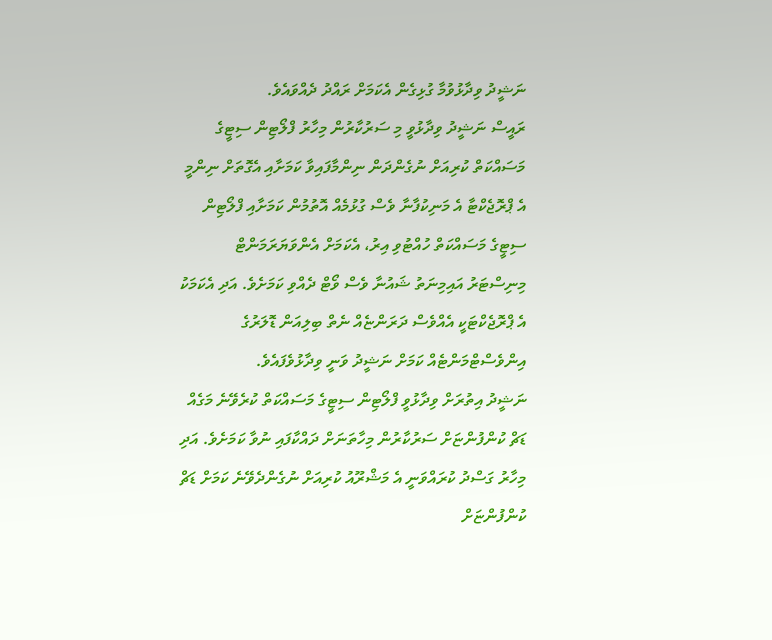ނަޝީދު ވިދާޅުވުމާ ގުޅިގެން އެކަމަށް ރައްދު ދެއްވައެވެ.
ރައީސް ނަޝީދު ވިދާޅުވީ މި ސަރުކާރުން މިހާރު ފްލޯޓިން ސިޓީގެ މަސައްކަތް ކުރިއަށް ނުގެންދަން ނިންމާފައިވާ ކަމަށާއި އެގޮތަށް ނިންމީ އެ ޕްރޮޖެކްޓާ އެ މަނިކުފާނާ ވެސް ގުޅުމެއް އޮތުމުން ކަމަށާއި ފްލޯޓިން ސިޓީގެ މަސައްކަތް ހުއްޓުވި އިރު، އެކަމަށް އެންވަޔަރަމަންޓް މިނިސްޓަރު އައިމިނަތު ޝައުނާ ވެސް ވޯޓް ދެއްވި ކަމަށެވެ. އަދި އެކަމަކު އެ ޕްރޮޖެކްޓަކީ އެއްވެސް ދަރަންޏެއް ނެތް ބިލިއަން ޑޮލަރުގެ އިންވެސްޓްމަންޓެއް ކަމަށް ނަޝީދު ވަނީ ވިދާޅުވެފައެވެ.
ނަޝީދު އިތުރަށް ވިދާޅުވީ ފްލޯޓިން ސިޓީގެ މަސައްކަތް ކުރެވޭނެ މަގެއް ޑަޗް ކުންފުންޏަށް ސަރުކާރުން މިހާތަނަށް ދައްކާފައި ނުވާ ކަމަށެވެ. އަދި މިހާރު ގަސްދު ކުރައްވަނީ އެ މަޝްރޫއު ކުރިއަށް ނުގެންދެވޭނެ ކަމަށް ޑަޗް ކުންފުންޏަށް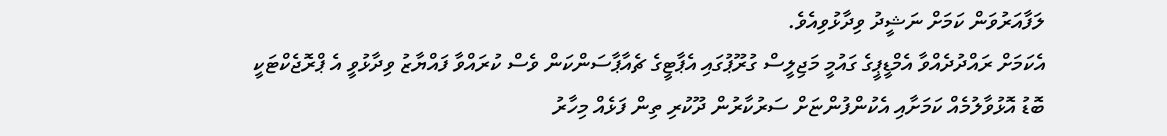ލަފާއަރުވަން ކަމަށް ނަޝީދު ވިދާޅުވިއެވެ.
އެކަމަށް ރައްދުދެއްވާ އެމްޑީޕީގެ ގައުމީ މަޖިލީސް ގުރޫޕުގައި އެޕާޓީގެ ޗެއާޕާސަންކަން ވެސް ކުރައްވާ ފައްޔާޒު ވިދާޅުވީ އެ ޕްރޮޖެކްޓަކީ ބޮޑު އޮޅުވާލުމެއް ކަމަށާއި އެކުންފުންޏަށް ސަރުކާރުން ދޫކުރި ތިން ފަޅެއް މިހާރު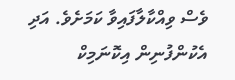ވެސް ވިއްކާލާފައިވާ ކަމަށެވެ. އަދި އެކުންފުނިން އިކޮނަމިކް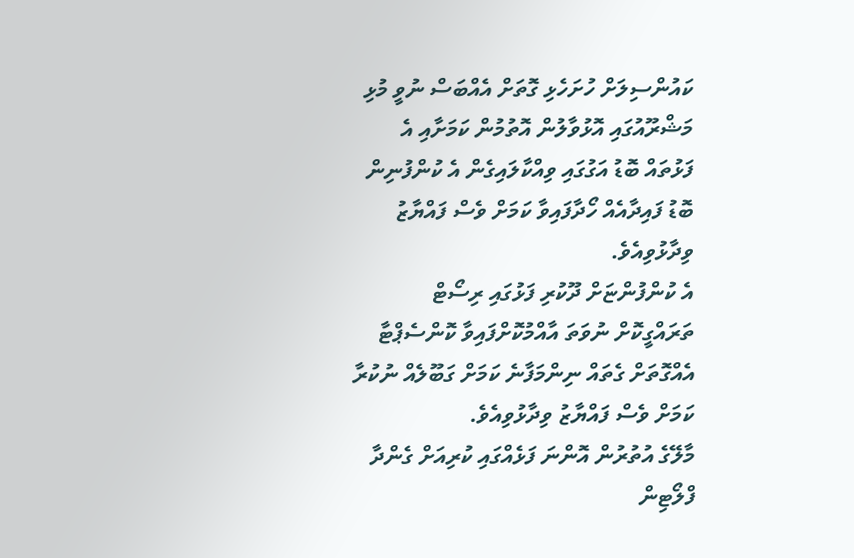ކައުންސިލަށް ހުށަހެޅި ގޮތަށް އެއްބަސް ނުވީ މުޅި މަޝްރޫއުގައި އޮޅުވާލުން އޮތުމުން ކަމަށާއި އެ ފަޅުތައް ބޮޑު އަގުގައި ވިއްކާލައިގެން އެ ކުންފުނިން ބޮޑު ފައިދާއެއް ހޯދާފައިވާ ކަމަށް ވެސް ފައްޔާޒު ވިދާޅުވިއެވެ.
އެ ކުންފުންޏަށް ދޫކުރި ފަޅުގައި ރިސޯޓް ތަރައްގީކޮށް ނުވަތަ އާއްމުކޮށްފައިވާ ކޮންސެޕްޓާ އެއްގޮތަށް ގެތައް ނިންމަފާނެ ކަމަށް ގަބޫލެއް ނުކުރާ ކަމަށް ވެސް ފައްޔާޒު ވިދާޅުވިއެވެ.
މާލޭގެ އުތުރުން އޮންނަ ފަޅެއްގައި ކުރިއަށް ގެންދާ ފްލޯޓިން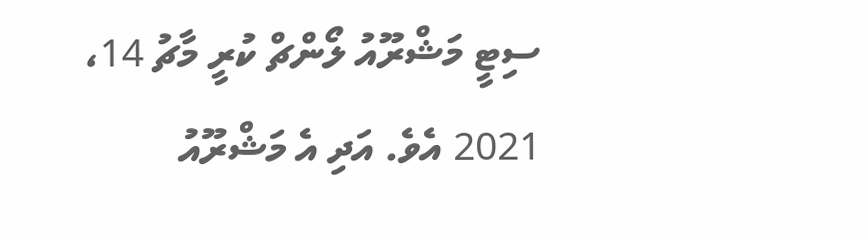ސިޓީ މަޝްރޫއު ލޯންޗް ކުރީ މާޗު 14، 2021 އެވެ. އަދި އެ މަޝްރޫއު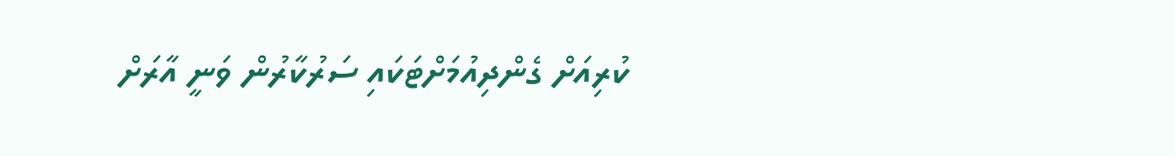ކުރިއަށް ގެންދިއުމަށްޓަކައި ސަރުކާރުން ވަނީ އާރަށް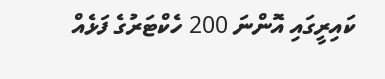ކައިރީގައި އޮންނަ 200 ހެކްޓަރުގެ ފަޅެއް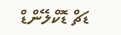ޑަޗް ޑޮކްލޭންޑް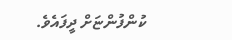ކުންފުންޏަށް ދީފައެވެ.